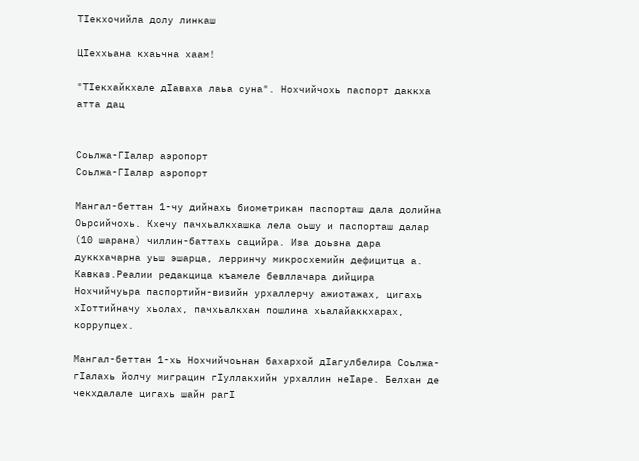ТIекхочийла долу линкаш

ЦIеххьана кхаьчна хаам!

"ТIекхайкхале дIаваха лаьа суна". Нохчийчохь паспорт даккха атта дац


Соьлжа-ГIалар аэропорт
Соьлжа-ГIалар аэропорт

Мангал-беттан 1-чу дийнахь биометрикан паспорташ дала долийна Оьрсийчохь. Кхечу пачхьалкхашка лела оьшу и паспорташ далар (10 шарана) чиллин-баттахь сацийра. Иза доьзна дара дуккхачарна уьш эшарца, лерринчу микросхемийн дефицитца а. Кавказ.Реалии редакцица къамеле бевллачара дийцира Нохчийчуьра паспортийн-визийн урхаллерчу ажиотажах, цигахь хIоттийначу хьолах, пачхьалкхан пошлина хьалайаккхарах, коррупцех.

Мангал-беттан 1-хь Нохчийчоьнан бахархой дIагулбелира Соьлжа-гIалахь йолчу миграцин гIуллакхийн урхаллин неIаре. Белхан де чекхдалале цигахь шайн рагI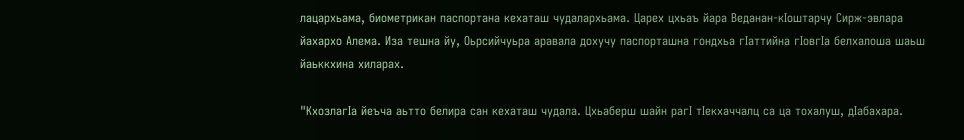лацархьама, биометрикан паспортана кехаташ чудалархьама. Царех цхьаъ йара Веданан-кIоштарчу Сирж-эвлара йахархо Алема. Иза тешна йу, Оьрсийчуьра аравала дохучу паспорташна гондхьа гIаттийна гIовгIа белхалоша шаьш йаьккхина хиларах.

"КхозлагIа йеъча аьтто белира сан кехаташ чудала. Цхьаберш шайн рагI тIекхаччалц са ца тохалуш, дIабахара.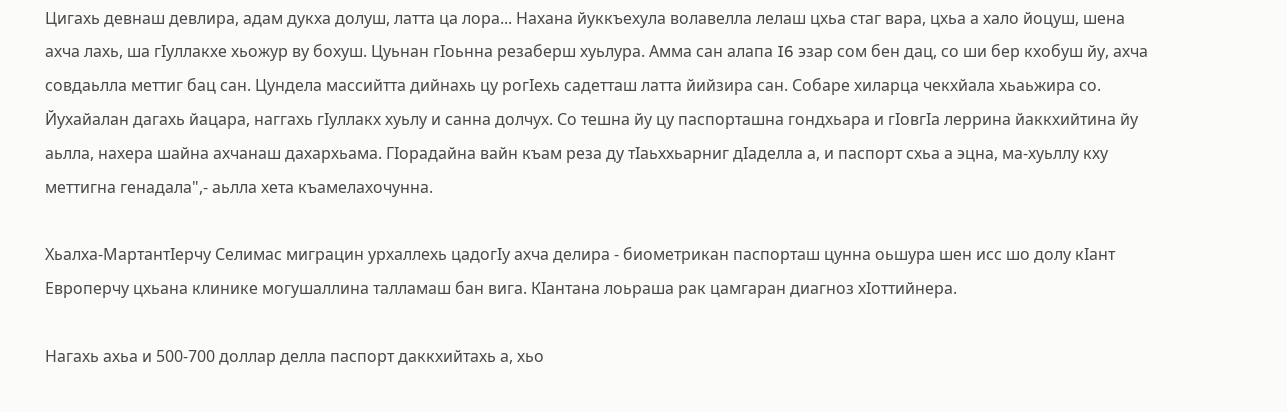Цигахь девнаш девлира, адам дукха долуш, латта ца лора... Нахана йуккъехула волавелла лелаш цхьа стаг вара, цхьа а хало йоцуш, шена ахча лахь, ша гIуллакхе хьожур ву бохуш. Цуьнан гIоьнна резаберш хуьлура. Амма сан алапа I6 эзар сом бен дац, со ши бер кхобуш йу, ахча совдаьлла меттиг бац сан. Цундела массийтта дийнахь цу рогIехь садетташ латта йийзира сан. Собаре хиларца чекхйала хьаьжира со. Йухайалан дагахь йацара, наггахь гIуллакх хуьлу и санна долчух. Со тешна йу цу паспорташна гондхьара и гIовгIа леррина йаккхийтина йу аьлла, нахера шайна ахчанаш дахархьама. ГIорадайна вайн къам реза ду тIаьххьарниг дIаделла а, и паспорт схьа а эцна, ма-хуьллу кху меттигна генадала",- аьлла хета къамелахочунна.

Хьалха-МартантIерчу Селимас миграцин урхаллехь цадогIу ахча делира - биометрикан паспорташ цунна оьшура шен исс шо долу кIант Европерчу цхьана клинике могушаллина талламаш бан вига. КIантана лоьраша рак цамгаран диагноз хIоттийнера.

Hагахь ахьа и 500-700 доллар делла паспорт даккхийтахь а, хьо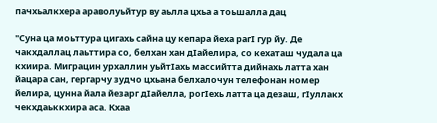пачхьалкхера араволуьйтур ву аьлла цхьа а тоьшалла дац

"Суна ца моьттура цигахь сайна цу кепара йеха рагI гур йу. Де чакхдаллац лаьттира со, белхан хан дIайелира, со кехаташ чудала ца кхиира. Миграцин урхаллин уьйтIахь массийтта дийнахь латта хан йацара сан, гергарчу зудчо цхьана белхалочун телефонан номер йелира, цунна йала йезарг дIайелла, рогIехь латта ца дезаш, гIуллакх чекхдаьккхира аса. Кхаа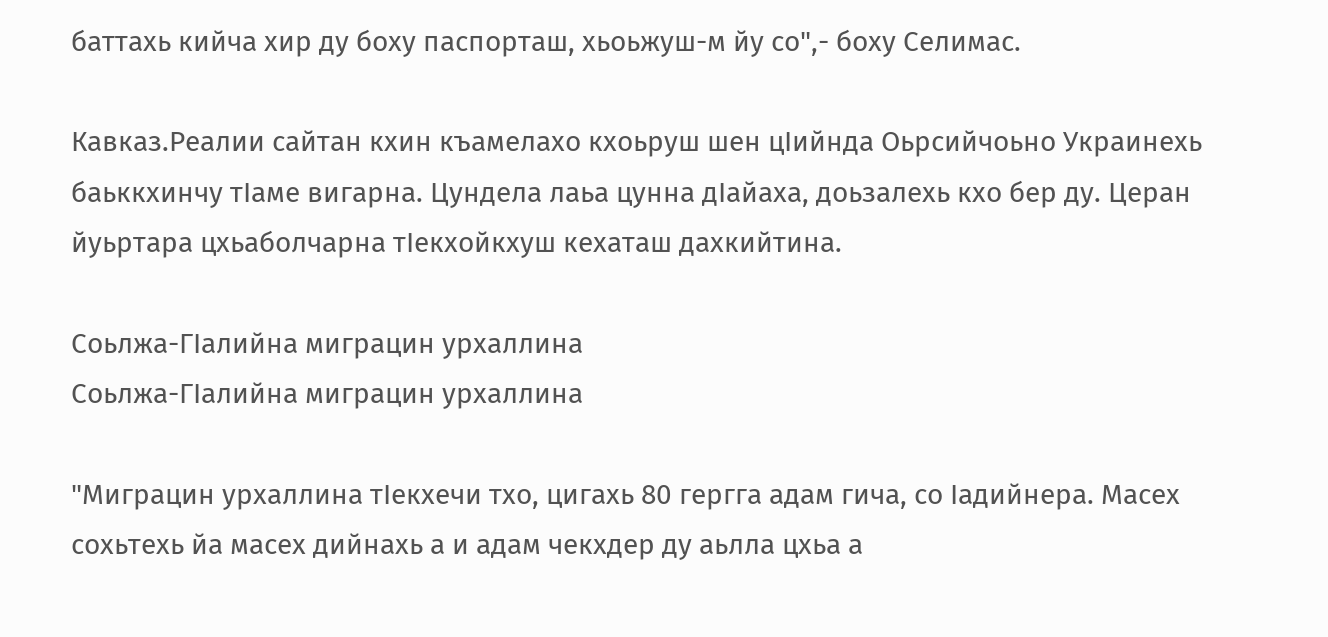баттахь кийча хир ду боху паспорташ, хьоьжуш-м йу со",- боху Селимас.

Кавказ.Реалии сайтан кхин къамелахо кхоьруш шен цIийнда Оьрсийчоьно Украинехь баьккхинчу тIаме вигарна. Цундела лаьа цунна дIайаха, доьзалехь кхо бер ду. Церан йуьртара цхьаболчарна тIекхойкхуш кехаташ дахкийтина.

Соьлжа-ГIалийна миграцин урхаллина
Соьлжа-ГIалийна миграцин урхаллина

"Миграцин урхаллина тIекхечи тхо, цигахь 80 гергга адам гича, со Iадийнера. Масех сохьтехь йа масех дийнахь а и адам чекхдер ду аьлла цхьа а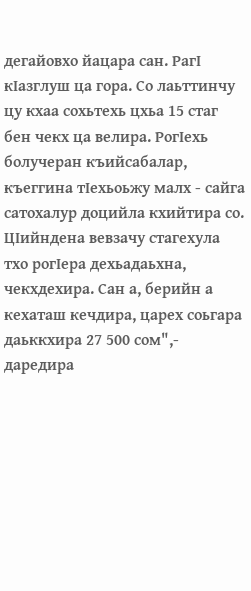дегайовхо йацара сан. РагI кIазглуш ца гора. Со лаьттинчу цу кхаа сохьтехь цхьа 15 стаг бен чекх ца велира. РогIехь болучеран къийсабалар, къеггина тIехьоьжу малх - сайга сатохалур доцийла кхийтира со. ЦIийндена вевзачу стагехула тхо рогIера дехьадаьхна, чекхдехира. Сан а, берийн а кехаташ кечдира, царех соьгара даьккхира 27 500 сом",- даредира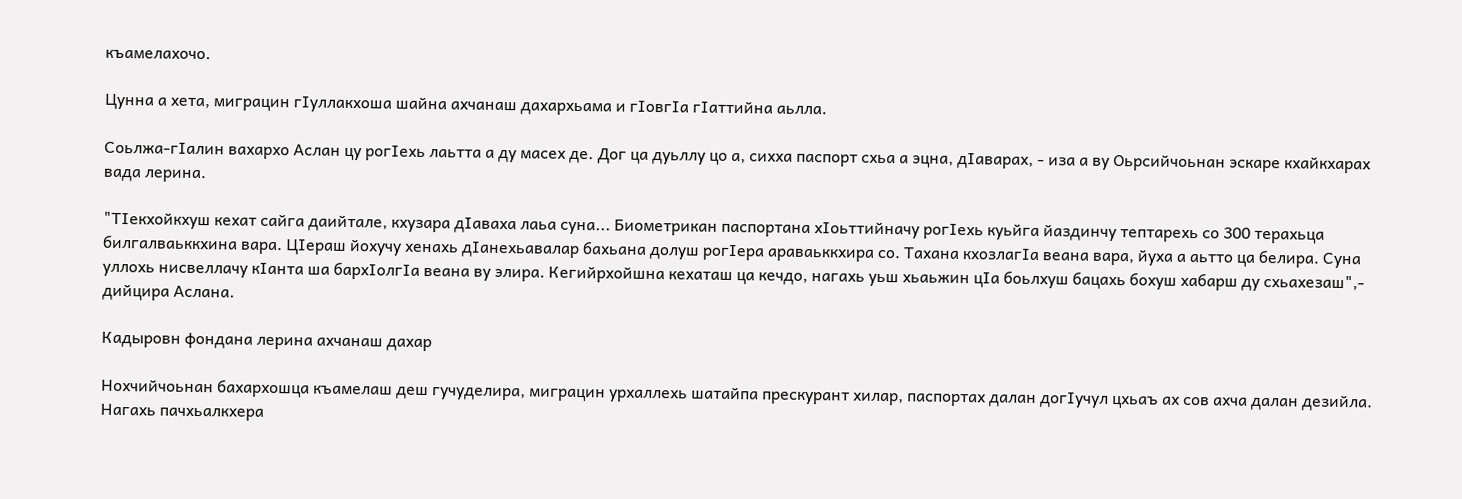къамелахочо.

Цунна а хета, миграцин гIуллакхоша шайна ахчанаш дахархьама и гIовгIа гIаттийна аьлла.

Соьлжа-гIалин вахархо Аслан цу рогIехь лаьтта а ду масех де. Дог ца дуьллу цо а, сихха паспорт схьа а эцна, дIаварах, - иза а ву Оьрсийчоьнан эскаре кхайкхарах вада лерина.

"ТIекхойкхуш кехат сайга даийтале, кхузара дIаваха лаьа суна... Биометрикан паспортана хIоьттийначу рогIехь куьйга йаздинчу тептарехь со 300 терахьца билгалваьккхина вара. ЦIераш йохучу хенахь дIанехьавалар бахьана долуш рогIера араваьккхира со. Тахана кхозлагIа веана вара, йуха а аьтто ца белира. Суна уллохь нисвеллачу кIанта ша бархIолгIа веана ву элира. Кегийрхойшна кехаташ ца кечдо, нагахь уьш хьаьжин цIа боьлхуш бацахь бохуш хабарш ду схьахезаш",- дийцира Аслана.

Кадыровн фондана лерина ахчанаш дахар

Нохчийчоьнан бахархошца къамелаш деш гучуделира, миграцин урхаллехь шатайпа прескурант хилар, паспортах далан догIучул цхьаъ ах сов ахча далан дезийла. Нагахь пачхьалкхера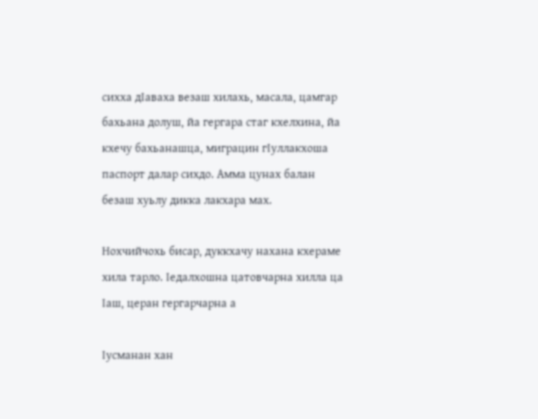сихха дIаваха везаш хилахь, масала, цамгар бахьана долуш, йа гергара стаг кхелхина, йа кхечу бахьанашца, миграцин гIуллакхоша паспорт далар сихдо. Амма цунах балан безаш хуьлу дикка лакхара мах.

Нохчийчохь бисар, дуккхачу нахана кхераме хила тарло. Iедалхошна цатовчарна хилла ца Iаш, церан гергарчарна а

Iусманан хан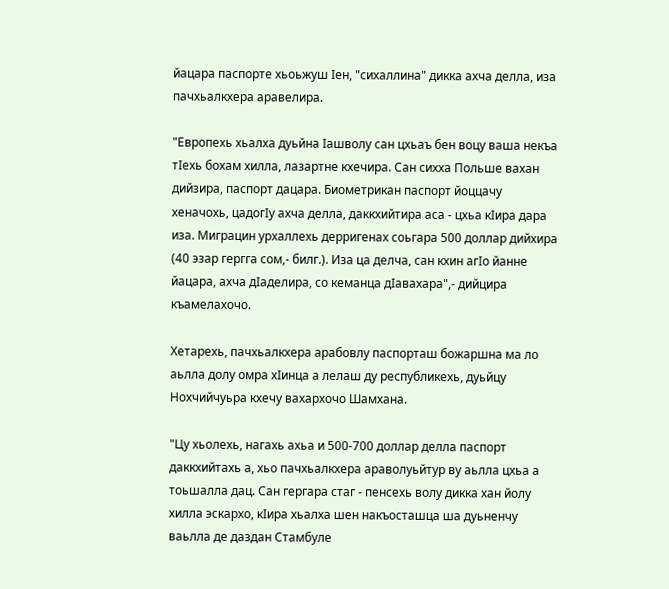йацара паспорте хьоьжуш Iен, "сихаллина" дикка ахча делла, иза пачхьалкхера аравелира.

"Европехь хьалха дуьйна Iашволу сан цхьаъ бен воцу ваша некъа тIехь бохам хилла, лазартне кхечира. Сан сихха Польше вахан дийзира, паспорт дацара. Биометрикан паспорт йоццачу хеначохь, цадогIу ахча делла, даккхийтира аса - цхьа кIира дара иза. Миграцин урхаллехь дерригенах соьгара 500 доллар дийхира (40 эзар гергга сом,- билг.). Иза ца делча, сан кхин агIо йанне йацара, ахча дIаделира, со кеманца дIавахара",- дийцира къамелахочо.

Хетарехь, пачхьалкхера арабовлу паспорташ божаршна ма ло аьлла долу омра хIинца а лелаш ду республикехь, дуьйцу Нохчийчуьра кхечу вахархочо Шамхана.

"Цу хьолехь, нагахь ахьа и 500-700 доллар делла паспорт даккхийтахь а, хьо пачхьалкхера араволуьйтур ву аьлла цхьа а тоьшалла дац. Сан гергара стаг - пенсехь волу дикка хан йолу хилла эскархо, кIира хьалха шен накъосташца ша дуьненчу ваьлла де даздан Стамбуле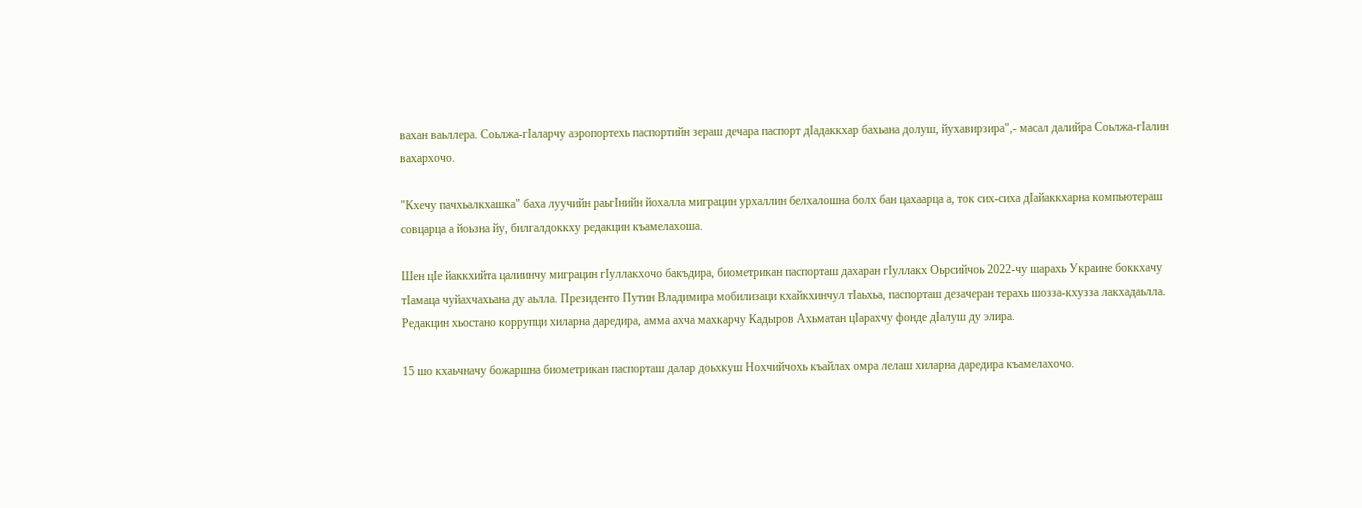вахан ваьллера. Соьлжа-гIаларчу аэропортехь паспортийн зераш дечара паспорт дIадаккхар бахьана долуш, йухавирзира",- масал далийра Соьлжа-гIалин вахархочо.

"Кхечу пачхьалкхашка" баха луучийн раьгIнийн йохалла миграцин урхаллин белхалошна болх бан цахаарца а, ток сих-сиха дIайаккхарна компьютераш совцарца а йоьзна йу, билгалдоккху редакцин къамелахоша.

Шен цIе йаккхийта цалиинчу миграцин гIуллакхочо бакъдира, биометрикан паспорташ дахаран гIуллакх Оьрсийчоь 2022-чу шарахь Украине боккхачу тIамаца чуйахчахьана ду аьлла. Президенто Путин Владимира мобилизаци кхайкхинчул тIаьхьа, паспорташ дезачеран терахь шозза-кхузза лакхадаьлла. Редакцин хьостано коррупци хиларна даредира, амма ахча махкарчу Кадыров Ахьматан цIарахчу фонде дIалуш ду элира.

15 шо кхаьчначу божаршна биометрикан паспорташ далар доьхкуш Нохчийчохь къайлах омра лелаш хиларна даредира къамелахочо.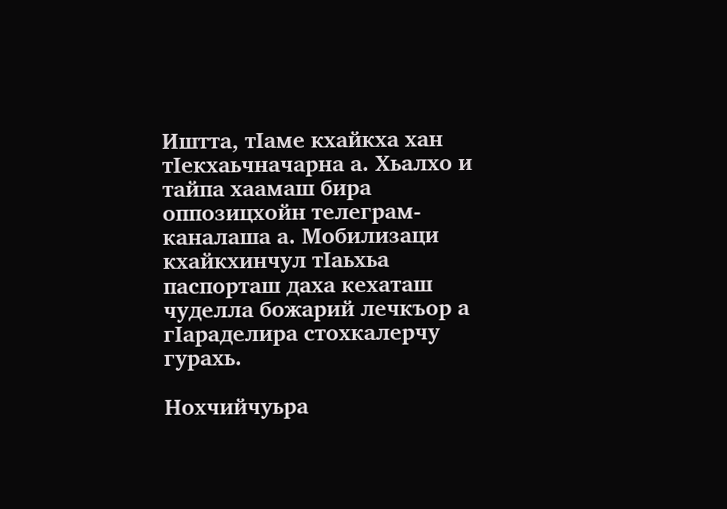Иштта, тIаме кхайкха хан тIекхаьчначарна а. Хьалхо и тайпа хаамаш бира оппозицхойн телеграм-каналаша а. Мобилизаци кхайкхинчул тIаьхьа паспорташ даха кехаташ чуделла божарий лечкъор а гIараделира стохкалерчу гурахь.

Нохчийчуьра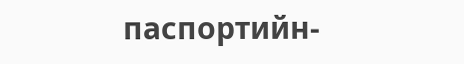паспортийн-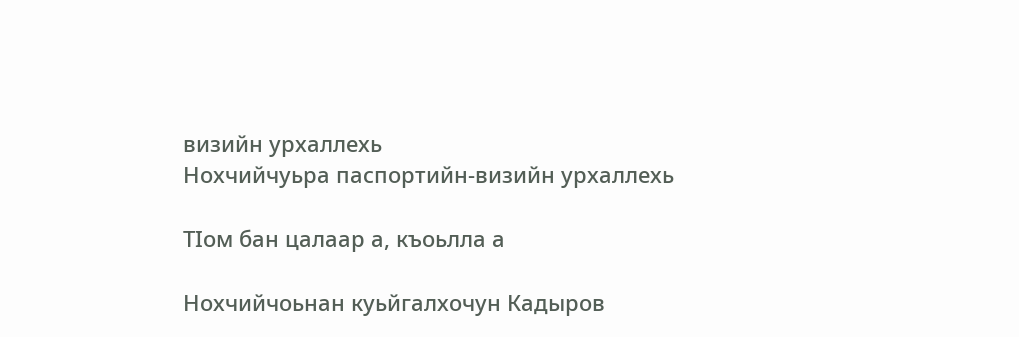визийн урхаллехь
Нохчийчуьра паспортийн-визийн урхаллехь

ТIом бан цалаар а, къоьлла а

Нохчийчоьнан куьйгалхочун Кадыров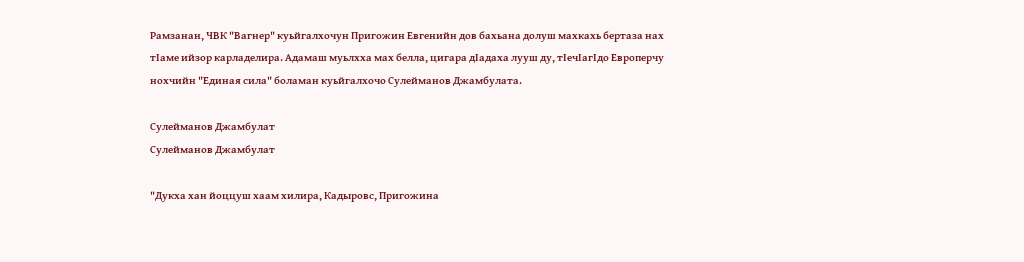Рамзанан, ЧВК "Вагнер" куьйгалхочун Пригожин Евгенийн дов бахьана долуш махкахь бертаза нах тIаме ийзор карладелира. Адамаш муьлхха мах белла, цигара дIадаха лууш ду, тIечIагIдо Европерчу нохчийн "Единая сила" боламан куьйгалхочо Сулейманов Джамбулата.

Сулейманов Джамбулат
Сулейманов Джамбулат

"Дукха хан йоццуш хаам хилира, Кадыровс, Пригожина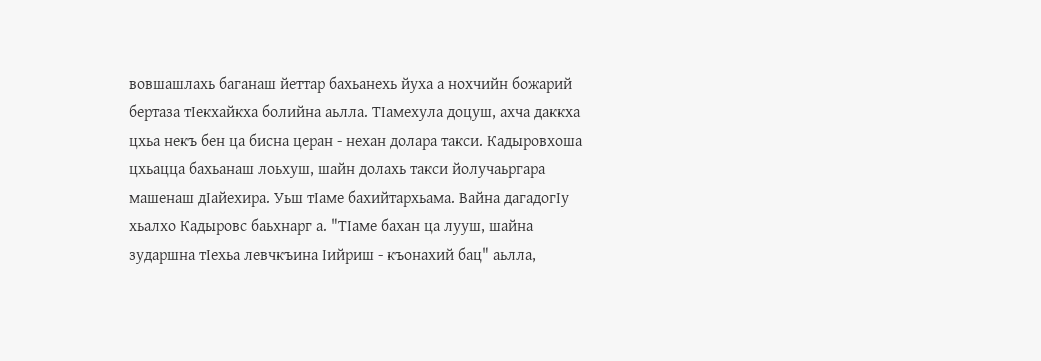вовшашлахь баганаш йеттар бахьанехь йуха а нохчийн божарий бертаза тIекхайкха болийна аьлла. ТIамехула доцуш, ахча даккха цхьа некъ бен ца бисна церан - нехан долара такси. Кадыровхоша цхьацца бахьанаш лоьхуш, шайн долахь такси йолучаьргара машенаш дIайехира. Уьш тIаме бахийтархьама. Вайна дагадогIу хьалхо Кадыровс баьхнарг а. "ТIаме бахан ца лууш, шайна зударшна тIехьа левчкъина Iийриш - къонахий бац" аьлла,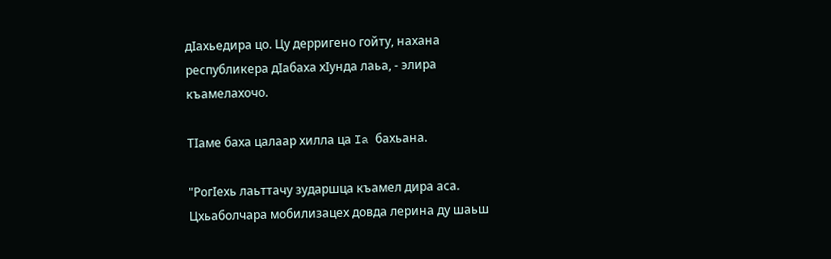дIахьедира цо. Цу дерригено гойту, нахана республикера дIабаха хIунда лаьа, - элира къамелахочо.

ТIаме баха цалаар хилла ца Ia бахьана.

"РогIехь лаьттачу зударшца къамел дира аса. Цхьаболчара мобилизацех довда лерина ду шаьш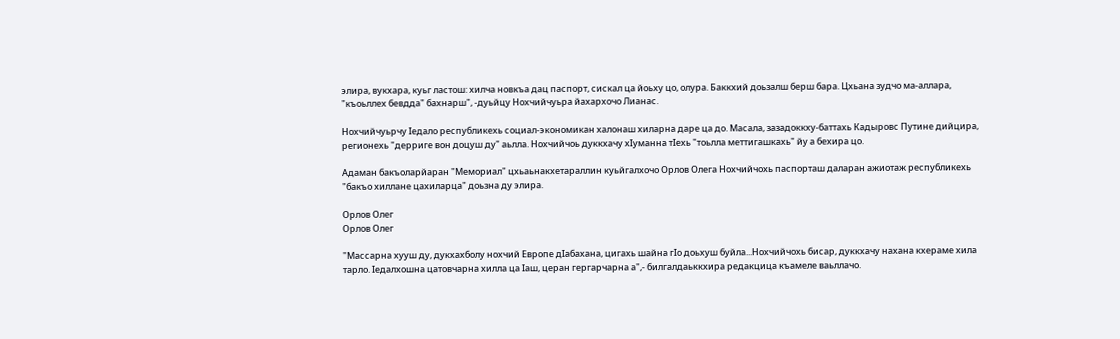элира, вукхара, куьг ластош: хилча новкъа дац паспорт, сискал ца йоьху цо, олура. Баккхий доьзалш берш бара. Цхьана зудчо ма-аллара, "къоьллех бевдда" бахнарш", -дуьйцу Нохчийчуьра йахархочо Лианас.

Нохчийчуьрчу Iедало республикехь социал-экономикан халонаш хиларна даре ца до. Масала, зазадоккху-баттахь Кадыровс Путине дийцира, регионехь "дерриге вон доцуш ду" аьлла. Нохчийчоь дуккхачу хIуманна тIехь "тоьлла меттигашкахь" йу а бехира цо.

Адаман бакъоларйаран "Мемориал" цхьаьнакхетараллин куьйгалхочо Орлов Олега Нохчийчохь паспорташ даларан ажиотаж республикехь "бакъо хиллане цахиларца" доьзна ду элира.

Орлов Олег
Орлов Олег

"Массарна хууш ду, дукхахболу нохчий Европе дIабахана, цигахь шайна гIо доьхуш буйла...Нохчийчохь бисар, дуккхачу нахана кхераме хила тарло. Iедалхошна цатовчарна хилла ца Iаш, церан гергарчарна а",- билгалдаьккхира редакцица къамеле ваьллачо.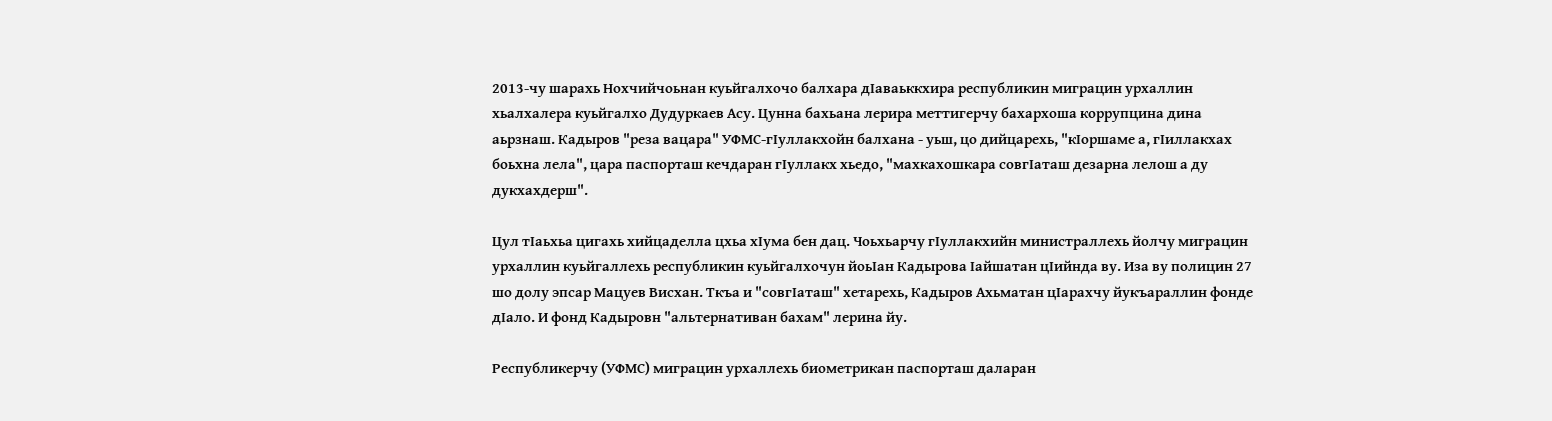2013-чу шарахь Нохчийчоьнан куьйгалхочо балхара дIаваьккхира республикин миграцин урхаллин хьалхалера куьйгалхо Дудуркаев Асу. Цунна бахьана лерира меттигерчу бахархоша коррупцина дина аьрзнаш. Кадыров "реза вацара" УФМС-гIуллакхойн балхана - уьш, цо дийцарехь, "кIоршаме а, гIиллакхах боьхна лела", цара паспорташ кечдаран гIуллакх хьедо, "махкахошкара совгIаташ дезарна лелош а ду дукхахдерш".

Цул тIаьхьа цигахь хийцаделла цхьа хIума бен дац. Чоьхьарчу гIуллакхийн министраллехь йолчу миграцин урхаллин куьйгаллехь республикин куьйгалхочун йоьIан Кадырова Iайшатан цIийнда ву. Иза ву полицин 27 шо долу эпсар Мацуев Висхан. Ткъа и "совгIаташ" хетарехь, Кадыров Ахьматан цIарахчу йукъараллин фонде дIало. И фонд Кадыровн "альтернативан бахам" лерина йу.

Республикерчу (УФМС) миграцин урхаллехь биометрикан паспорташ даларан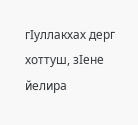гIуллакхах дерг хоттуш, зIене йелира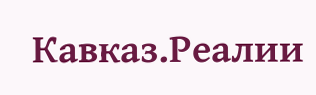Кавказ.Реалии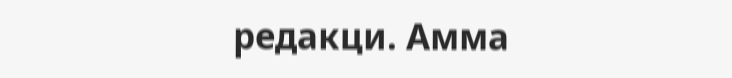редакци. Амма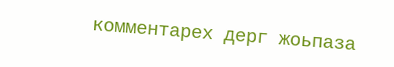комментарех дерг жоьпаза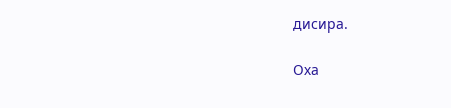дисира.

Оха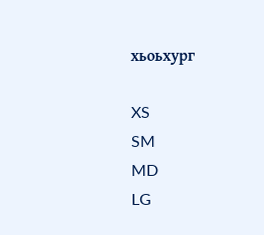хьоьхург

XS
SM
MD
LG